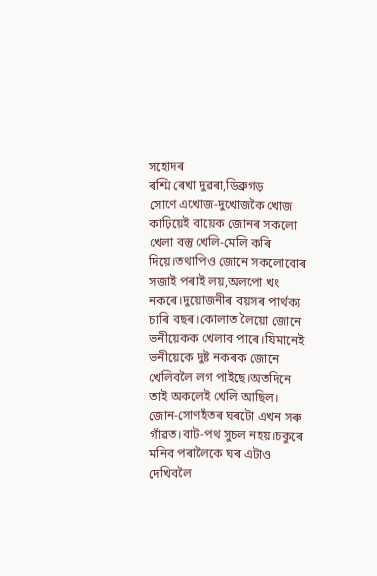সহোদৰ
ৰশ্মি ৰেখা দুৱৰা,ডিব্ৰুগড়
সোণে এখোজ-দুখোজকৈ খোজ কাঢ়িয়েই বায়েক জোনৰ সকলো খেলা বস্তু খেলি-মেলি কৰি দিয়ে।তথাপিও জোনে সকলোবোৰ সজাই পৰাই লয়,অলপো খং নকৰে।দুয়োজনীৰ বয়সৰ পাৰ্থক্য চাৰি বছৰ।কোলাত লৈয়ো জোনে ভনীয়েকক খেলাব পাৰে।যিমানেই ভনীয়েকে দুষ্ট নকৰক জোনে খেলিবলৈ লগ পাইছে।অতদিনে তাই অকলেই খেলি আছিল।
জোন-সোণহঁতৰ ঘৰটো এখন সৰু গাঁৱত।বাট-পথ সুচল নহয়।চকুৰে মনিব পৰালৈকে ঘৰ এটাও দেখিবলৈ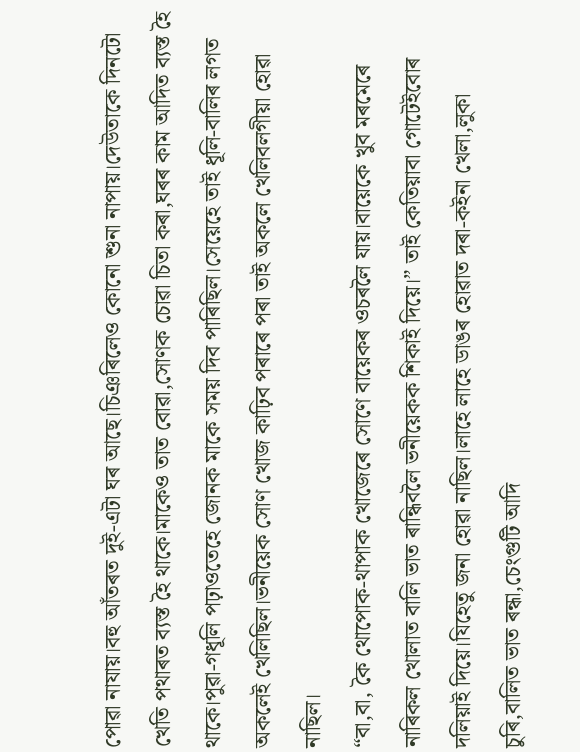পোৱা নাযায়।বহু আঁতৰত দুই-এটা ঘৰ আছে।চিঞৰিলেও কোনো শুনা নাপায়।দেউতাকে দিনটো খেতি পথাৰত ব্যস্ত হৈ থাকে।মাকেও তাত বোৱা,সোণক চোৱা চিতা কৰা,ঘৰৰ কাম আদিত ব্যস্ত হৈ থাকে।পুৱা-গধূলি পঢ়াওতেহে জোনক মাকে সময় দিব পাৰিছিল।সেয়েহে তাই ধূলি-বালিৰ লগত অকলেই খেলিছিল।ভনীয়েক সোণ খোজ কাঢ়িব পৰাৰে পৰা তাই অকলে খেলিবলগীয়া হোৱা নাছিল।
“বা,বা, কৈ থোপোক-থাপাক খোজেৰে সোণে বায়েকৰ ওচৰলৈ যায়।বায়েকে খুব মৰমেৰে নাৰিকল খোলাত বালি ভাত ৰান্ধিবলৈ ভনীয়েকক শিকাই দিয়ে।” তাই কেতিয়াবা গোটেইবোৰ দলিয়াই দিয়ে।যিহেতু জনা হোৱা নাছিল।লাহে লাহে ডাঙৰ হোৱাত দৰা-কইনা খেলা,লুকা চুৰি,বালিত ভাত ৰন্ধা,চেংগুটি আদি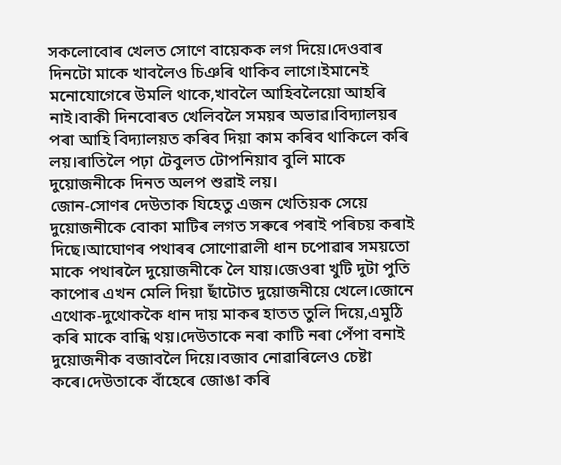সকলোবোৰ খেলত সোণে বায়েকক লগ দিয়ে।দেওবাৰ দিনটো মাকে খাবলৈও চিঞৰি থাকিব লাগে।ইমানেই মনোযোগেৰে উমলি থাকে,খাবলৈ আহিবলৈয়ো আহৰি নাই।বাকী দিনবোৰত খেলিবলৈ সময়ৰ অভাৱ।বিদ্যালয়ৰ পৰা আহি বিদ্যালয়ত কৰিব দিয়া কাম কৰিব থাকিলে কৰি লয়।ৰাতিলৈ পঢ়া টেবুলত টোপনিয়াব বুলি মাকে দুয়োজনীকে দিনত অলপ শুৱাই লয়।
জোন-সোণৰ দেউতাক যিহেতু এজন খেতিয়ক সেয়ে দুয়োজনীকে বোকা মাটিৰ লগত সৰুৰে পৰাই পৰিচয় কৰাই দিছে।আঘোণৰ পথাৰৰ সোণোৱালী ধান চপোৱাৰ সময়তো মাকে পথাৰলৈ দুয়োজনীকে লৈ যায়।জেওৰা খুটি দুটা পুতি কাপোৰ এখন মেলি দিয়া ছাঁটোত দুয়োজনীয়ে খেলে।জোনে এথোক-দুথোককৈ ধান দায় মাকৰ হাতত তুলি দিয়ে,এমুঠি কৰি মাকে বান্ধি থয়।দেউতাকে নৰা কাটি নৰা পেঁপা বনাই দুয়োজনীক বজাবলৈ দিয়ে।বজাব নোৱাৰিলেও চেষ্টা কৰে।দেউতাকে বাঁহেৰে জোঙা কৰি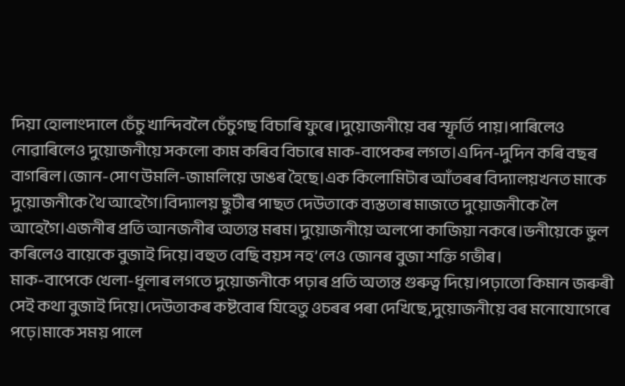দিয়া হোলাংদালে চেঁচু খান্দিবলৈ চেঁচুগছ বিচাৰি ফুৰে।দুয়োজনীয়ে বৰ স্ফূৰ্তি পায়।পাৰিলেও নোৱাৰিলেও দুয়োজনীয়ে সকলো কাম কৰিব বিচাৰে মাক-বাপেকৰ লগত।এদিন-দুদিন কৰি বছৰ বাগৰিল।জোন-সোণ উমলি-জামলিয়ে ডাঙৰ হৈছে।এক কিলোমিটাৰ আঁতৰৰ বিদ্যালয়খনত মাকে দুয়োজনীকে থৈ আহেগৈ।বিদ্যালয় ছুটীৰ পাছত দেউতাকে ব্যস্ততাৰ মাজতে দুয়োজনীকে লৈ আহেগৈ।এজনীৰ প্ৰতি আনজনীৰ অত্যন্ত মৰম।দুয়োজনীয়ে অলপো কাজিয়া নকৰে।ভনীয়েকে ভুল কৰিলেও বায়েকে বুজাই দিয়ে।বহুত বেছি বয়স নহ’লেও জোনৰ বুজা শক্তি গভীৰ।
মাক-বাপেকে খেলা-ধূলাৰ লগতে দুয়োজনীকে পঢ়াৰ প্ৰতি অত্যন্ত গুৰুত্ব দিয়ে।পঢ়াতো কিমান জৰুৰী সেই কথা বুজাই দিয়ে।দেউতাকৰ কষ্টবোৰ যিহেতু ওচৰৰ পৰা দেখিছে,দুয়োজনীয়ে বৰ মনোযোগেৰে পঢ়ে।মাকে সময় পালে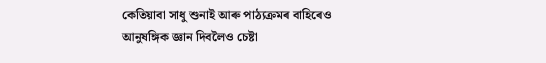কেতিয়াবা সাধু শুনাই আৰু পাঠ্যক্ৰমৰ বাহিৰেও আনুষঙ্গিক জ্ঞান দিবলৈও চেষ্টা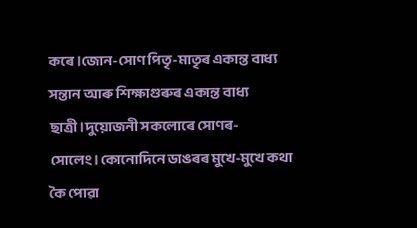কৰে।জোন-সোণ পিতৃ-মাতৃৰ একান্ত বাধ্য সন্তান আৰু শিক্ষাগুৰুৰ একান্ত বাধ্য ছাত্ৰী।দুয়োজনী সকলোৰে সোণৰ-সোলেং।কোনোদিনে ডাঙৰৰ মুখে-মুখে কথা কৈ পোৱা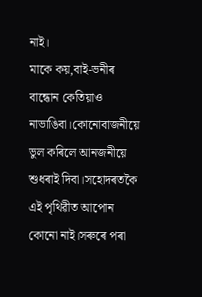নাই।
মাকে কয়,বাই-ভনীৰ বান্ধোন কেতিয়াও নাভাঙিবা।কোনোবাজনীয়ে ভুল কৰিলে আনজনীয়ে শুধৰাই দিবা।সহোদৰতকৈ এই পৃথিৱীত আপোন কোনো নাই।সৰুৰে পৰা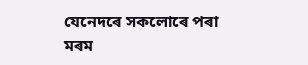যেনেদৰে সকলোৰে পৰা মৰম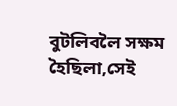বুটলিবলৈ সক্ষম হৈছিলা,সেই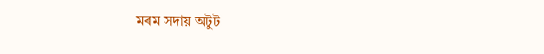মৰম সদায় অটুট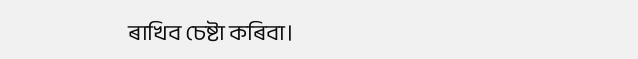ৰাখিব চেষ্টা কৰিবা।